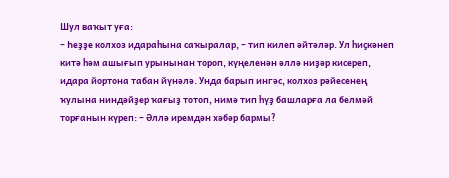Шул ваҡыт уға:
– Һеҙҙе колхоз идараһына саҡыралар, – тип килеп әйтәләр. Ул һиҫкәнеп китә һәм ашығып урынынан тороп, күңеленән әллә ниҙәр кисереп, идара йортона табан йүнәлә. Унда барып ингәс, колхоз рәйесенең ҡулына ниндәйҙер ҡағыҙ тотоп, нимә тип һүҙ башларға ла белмәй торғанын күреп: – Әллә иремдән хәбәр бармы?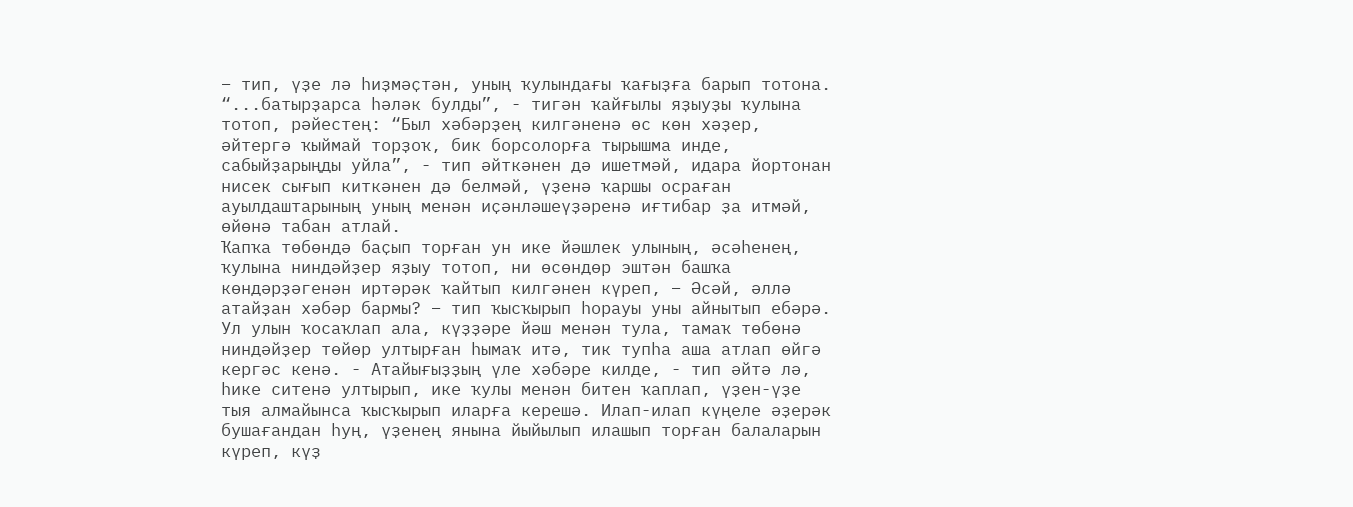– тип, үҙе лә һиҙмәҫтән, уның ҡулындағы ҡағыҙға барып тотона. “...батырҙарса һәләк булды”, - тигән ҡайғылы яҙыуҙы ҡулына тотоп, рәйестең: “Был хәбәрҙең килгәненә өс көн хәҙер, әйтергә ҡыймай торҙоҡ, бик борсолорға тырышма инде, сабыйҙарыңды уйла”, - тип әйткәнен дә ишетмәй, идара йортонан нисек сығып киткәнен дә белмәй, үҙенә ҡаршы осраған ауылдаштарының уның менән иҫәнләшеүҙәренә иғтибар ҙа итмәй, өйөнә табан атлай.
Ҡапҡа төбөндә баҫып торған ун ике йәшлек улының, әсәһенең, ҡулына ниндәйҙер яҙыу тотоп, ни өсөндөр эштән башҡа көндәрҙәгенән иртәрәк ҡайтып килгәнен күреп, – Әсәй, әллә атайҙан хәбәр бармы? – тип ҡысҡырып һорауы уны айнытып ебәрә. Ул улын ҡосаҡлап ала, күҙҙәре йәш менән тула, тамаҡ төбөнә ниндәйҙер төйөр ултырған һымаҡ итә, тик тупһа аша атлап өйгә кергәс кенә. - Атайығыҙҙың үле хәбәре килде, - тип әйтә лә, һике ситенә ултырып, ике ҡулы менән битен ҡаплап, үҙен-үҙе тыя алмайынса ҡысҡырып иларға керешә. Илап-илап күңеле әҙерәк бушағандан һуң, үҙенең янына йыйылып илашып торған балаларын күреп, күҙ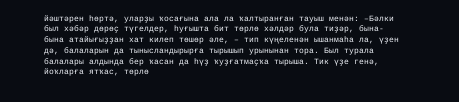йәштәрен һөртә, уларҙы ҡосағына ала ла ҡалтыранған тауыш менән: –Бәлки был хәбәр дөрөҫ түгелдер, һуғышта бит төрлө хәлдәр була тиҙәр, бына-бына атайығыҙҙан хат килеп төшөр әле, – тип күңеленән ышанмаһа ла, үҙен дә, балаларын да тынысландырырға тырышып урынынан тора. Был турала балалары алдында бер ҡасан да һүҙ ҡуҙғатмаҫҡа тырыша. Тик үҙе генә, йоҡларға ятҡас, төрлө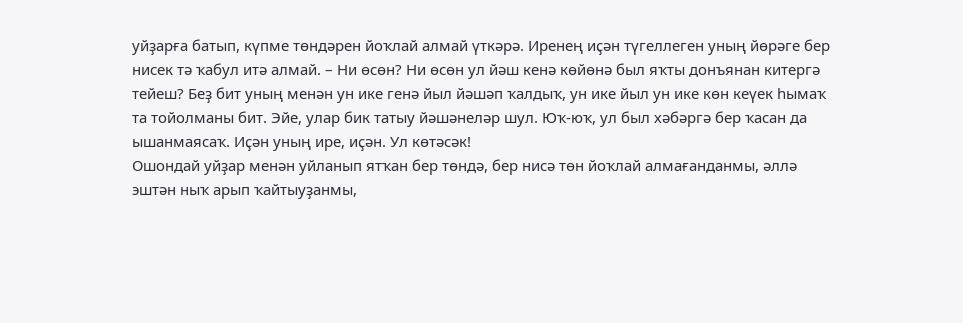уйҙарға батып, күпме төндәрен йоҡлай алмай үткәрә. Иренең иҫән түгеллеген уның йөрәге бер нисек тә ҡабул итә алмай. – Ни өсөн? Ни өсөн ул йәш кенә көйөнә был яҡты донъянан китергә тейеш? Беҙ бит уның менән ун ике генә йыл йәшәп ҡалдыҡ, ун ике йыл ун ике көн кеүек һымаҡ та тойолманы бит. Эйе, улар бик татыу йәшәнеләр шул. Юҡ-юҡ, ул был хәбәргә бер ҡасан да ышанмаясаҡ. Иҫән уның ире, иҫән. Ул көтәсәк!
Ошондай уйҙар менән уйланып ятҡан бер төндә, бер нисә төн йоҡлай алмағанданмы, әллә эштән ныҡ арып ҡайтыуҙанмы,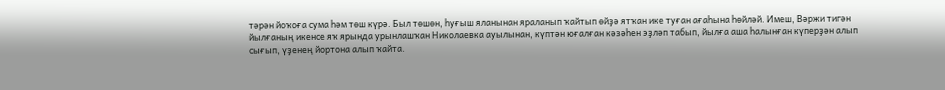тәрән йоҡоға сума һәм төш күрә. Был төшөн, һуғыш яланынан яраланып ҡайтып өйҙә ятҡан ике туған ағаһына һөйләй. Имеш, Вәржи тигән йылғаның икенсе яҡ ярында урынлашҡан Николаевка ауылынан, күптән юғалған кәзәһен эҙләп табып, йылға аша һалынған күперҙән алып сығып, үҙенең йортона алып ҡайта.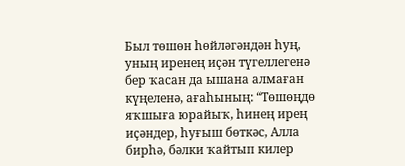Был төшөн һөйләгәндән һуң, уның иренең иҫән түгеллегенә бер ҡасан да ышана алмаған күңеленә, ағаһының: “Төшөңдө яҡшыға юрайыҡ, һинең ирең иҫәндер, һуғыш бөткәс, Алла бирһә, бәлки ҡайтып килер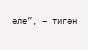әле”, – тигән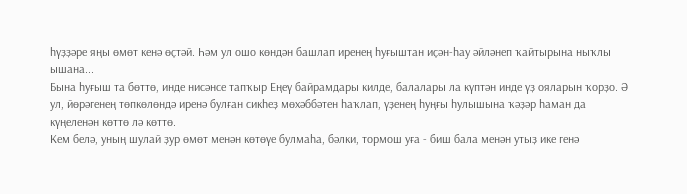һүҙҙәре яңы өмөт кенә өҫтәй. Һәм ул ошо көндән башлап иренең һуғыштан иҫән-һау әйләнеп ҡайтырына ныҡлы ышана...
Бына һуғыш та бөттө, инде нисәнсе тапҡыр Еңеү байрамдары килде, балалары ла күптән инде үҙ ояларын ҡорҙо. Ә ул, йөрәгенең төпкөлөндә иренә булған сикһеҙ мөхәббәтен һаҡлап, үҙенең һуңғы һулышына ҡәҙәр һаман да күңеленән көттө лә көттө.
Кем белә, уның шулай ҙур өмөт менән көтөүе булмаһа, бәлки, тормош уға - биш бала менән утыҙ ике генә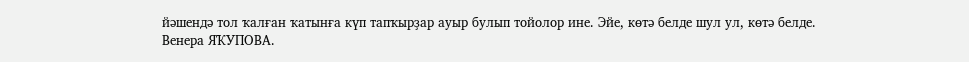йәшендә тол ҡалған ҡатынға күп тапҡырҙар ауыр булып тойолор ине. Эйе, көтә белде шул ул, көтә белде.
Венера ЯҠУПОВА.